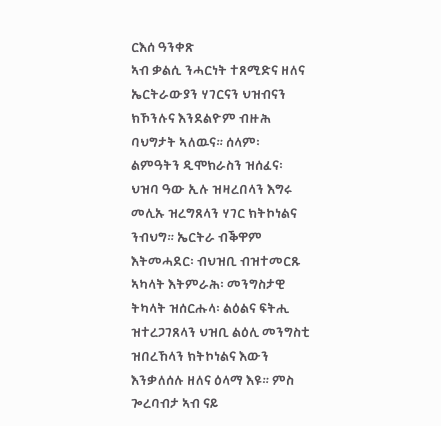ርእሰ ዓንቀጽ
ኣብ ቃልሲ ንሓርነት ተጸሚድና ዘለና ኤርትራውያን ሃገርናን ህዝብናን ክኾንሉና እንደልዮም ብዙሕ ባህግታት ኣለዉና። ሰላም፡ ልምዓትን ዲሞክራስን ዝሰፈና፡ ህዝባ ዓው ኢሉ ዝዛረበላን እግሩ መሊኡ ዝረግጸላን ሃገር ክትኮነልና ንብህግ። ኤርትራ ብቕዋም እትመሓደር፡ ብህዝቢ ብዝተመርጹ ኣካላት እትምራሕ፡ መንግስታዊ ትካላት ዝሰርሑላ፡ ልዕልና ፍትሒ ዝተረጋገጸላን ህዝቢ ልዕሊ መንግስቲ ዝበረኸላን ክትኮነልና እውን እንቃለሰሉ ዘለና ዕላማ እዩ። ምስ ጐረባብታ ኣብ ናይ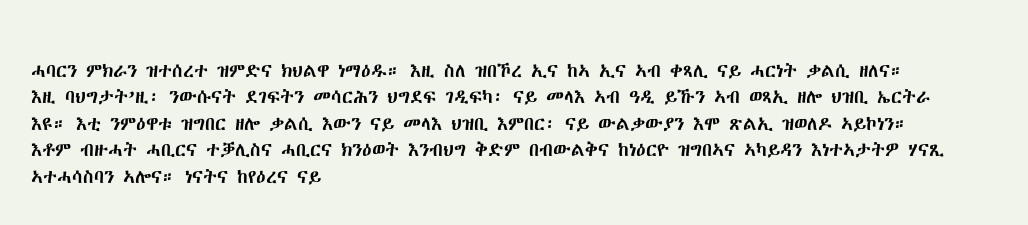ሓባርን ምክራን ዝተሰረተ ዝምድና ክህልዋ ነማዕዱ። እዚ ስለ ዝበኾረ ኢና ከኣ ኢና ኣብ ቀጻሊ ናይ ሓርነት ቃልሲ ዘለና።
እዚ ባህግታት’ዚ፡ ንውሱናት ደገፍትን መሳርሕን ህግደፍ ገዲፍካ፡ ናይ መላእ ኣብ ዓዲ ይኹን ኣብ ወጻኢ ዘሎ ህዝቢ ኤርትራ እዩ። እቲ ንምዕዋቱ ዝግበር ዘሎ ቃልሲ እውን ናይ መላእ ህዝቢ እምበር፡ ናይ ውልቃውያን እሞ ጽልኢ ዝወለዶ ኣይኮነን። እቶም ብዙሓት ሓቢርና ተቓሊስና ሓቢርና ክንዕወት እንብህግ ቅድም በብውልቅና ከነዕርዮ ዝግበኣና ኣካይዳን እነተኣታትዎ ሃናጺ ኣተሓሳስባን ኣሎና። ነናትና ከየዕረና ናይ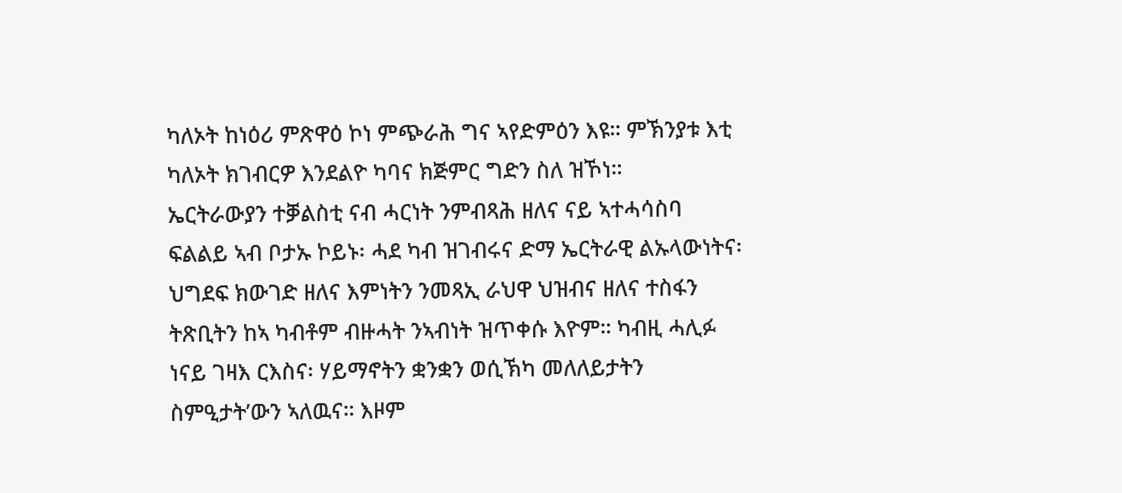ካለኦት ከነዕሪ ምጽዋዕ ኮነ ምጭራሕ ግና ኣየድምዕን እዩ። ምኽንያቱ እቲ ካለኦት ክገብርዎ እንደልዮ ካባና ክጅምር ግድን ስለ ዝኾነ።
ኤርትራውያን ተቓልስቲ ናብ ሓርነት ንምብጻሕ ዘለና ናይ ኣተሓሳስባ ፍልልይ ኣብ ቦታኡ ኮይኑ፡ ሓደ ካብ ዝገብሩና ድማ ኤርትራዊ ልኡላውነትና፡ ህግደፍ ክውገድ ዘለና እምነትን ንመጻኢ ራህዋ ህዝብና ዘለና ተስፋን ትጽቢትን ከኣ ካብቶም ብዙሓት ንኣብነት ዝጥቀሱ እዮም። ካብዚ ሓሊፉ ነናይ ገዛእ ርእስና፡ ሃይማኖትን ቋንቋን ወሲኽካ መለለይታትን ስምዒታት’ውን ኣለዉና። እዞም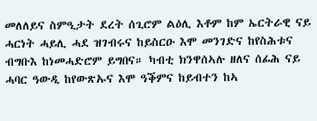መለለይና ስምዒታት ደረት ሰጊሮም ልዕሊ እቶም ከም ኤርትራዊ ናይ ሓርነት ሓይሊ ሓደ ዝገብሩና ከይስርዑ እሞ መንገድና ከየስሕቱና ብግቡእ ከነመሓድሮም ይግበና። ካብቲ ክንዋሰኣሉ ዘለና ሰፊሕ ናይ ሓባር ዓውዲ ከየውጽኡና እሞ ዓቕምና ከይብተን ከኣ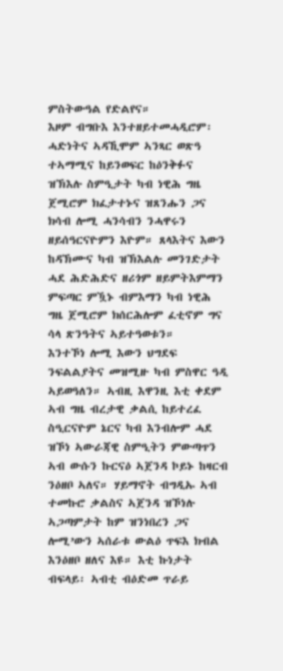ምስትውዓል የድልየና።
እዞም ብግቡእ እንተዘይተመሓዲሮም፡ ሓድነትና ኣዳኺሞም ኣንጻር ወጽዓ ተኣማሚና ከይንወፍር ከዕንቅፉና ዝኽእሉ ስምዒታት ካብ ነዊሕ ግዜ ጀሚሮም ክፈታተኑና ዝጸንሑን ጋና ክሳብ ሎሚ ሓንሳብን ንሓዋሩን ዘይሰዓርናዮምን እዮም። ጸላእትና እውን ከዳኽሙና ካብ ዝኽእልሉ መንገድታት ሓደ ሕድሕድና ዘሪጎም ዘይምትእምማን ምፍጣር ምዃኑ ብምእማን ካብ ነዊሕ ግዜ ጀሚሮም ክሰርሕሎም ፈቲኖም ግና ሳላ ጽንዓትና ኣይተዓወቱን።
እንተኾነ ሎሚ እውን ህግደፍ ንፍልልያትና መዝሚዙ ካብ ምስዋር ዓዲ ኣይወዓለን። ኣብዚ እዋንዚ እቲ ቀደም ኣብ ግዜ ብረታዊ ቃልሲ ከይተረፈ ስዒርናዮም ኔርና ካብ እንብሎም ሓደ ዝኾነ ኣውራጃዊ ስምዒትን ምውጣጥን ኣብ ውሱን ኩርናዕ ኣጀንዳ ኮይኑ ከዛርብ ንዕዘቦ ኣለና። ሃይማኖት ብግዲኡ ኣብ ተመኩሮ ቃልስና ኣጀንዳ ዝኾነሉ ኣጋጣምታት ከም ዝንነበረን ጋና ሎሚ’ውን ኣሰራቱ ውልዕ ጥፍእ ክብል እንዕዘቦ ዘለና እዩ። እቲ ኩነታት ብፍላይ፡ ኣብቲ ብዕድመ ጥራይ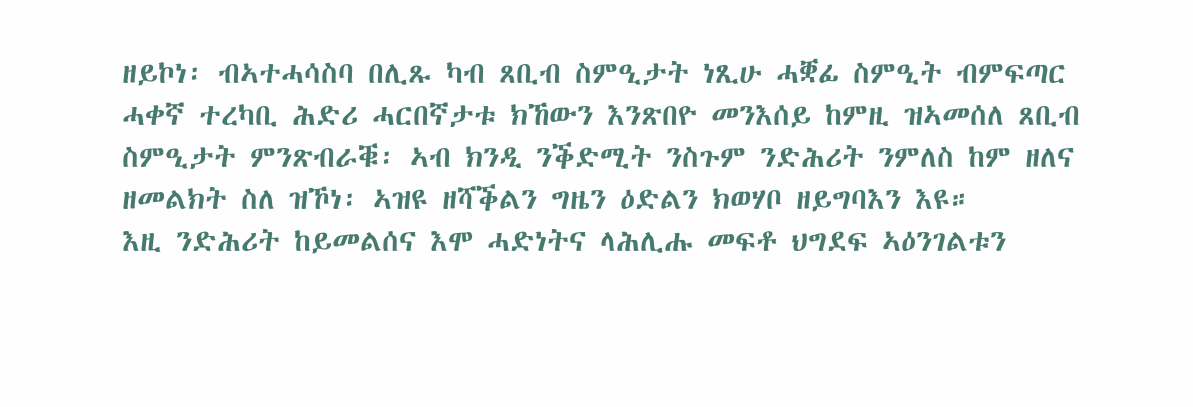ዘይኮነ፡ ብኣተሓሳስባ በሊጹ ካብ ጸቢብ ስምዒታት ነጺሁ ሓቛፊ ስምዒት ብምፍጣር ሓቀኛ ተረካቢ ሕድሪ ሓርበኛታቱ ክኸውን እንጽበዮ መንእሰይ ከምዚ ዝኣመሰለ ጸቢብ ስምዒታት ምንጽብራቑ፡ ኣብ ክንዲ ንቕድሚት ንስጉም ንድሕሪት ንምለስ ከም ዘለና ዘመልክት ስለ ዝኾነ፡ ኣዝዩ ዘሻቕልን ግዜን ዕድልን ክወሃቦ ዘይግባእን እዩ።
እዚ ንድሕሪት ከይመልሰና እሞ ሓድነትና ላሕሊሑ መፍቶ ህግደፍ ኣዕንገልቱን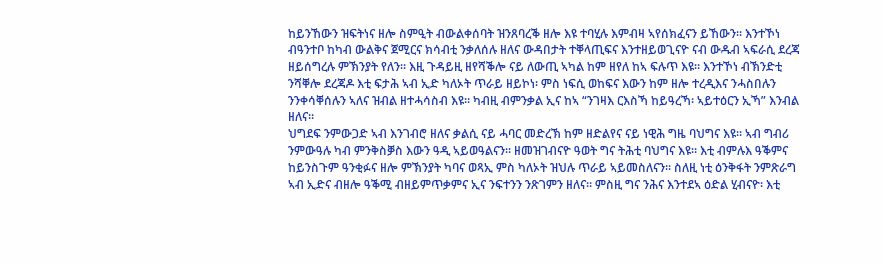ከይንኸውን ዝፍትነና ዘሎ ስምዒት ብውልቀሰባት ዝንጸባረቕ ዘሎ እዩ ተባሂሉ እምብዛ ኣየሰክፈናን ይኸውን። እንተኾነ ብዓንተቦ ከካብ ውልቅና ጀሚርና ክሳብቲ ንቃለሰሉ ዘለና ውዳበታት ተቐላጢፍና እንተዘይወጊናዮ ናብ ውዱብ ኣፍራሲ ደረጃ ዘይሰግረሉ ምኽንያት የለን። እዚ ጉዳይዚ ዘየሻቕሎ ናይ ለውጢ ኣካል ከም ዘየለ ከኣ ፍሉጥ እዩ። እንተኾነ ብኽንድቲ ንሻቐሎ ደረጃዶ እቲ ፍታሕ ኣብ ኢድ ካለኦት ጥራይ ዘይኮነ፡ ምስ ነፍሲ ወከፍና እውን ከም ዘሎ ተረዲእና ንሓስበሉን ንንቀሳቐሰሉን ኣለና ዝብል ዘተሓሳስብ እዩ። ካብዚ ብምንቃል ኢና ከኣ “ንገዛእ ርእስኻ ከይዓረኻ፡ ኣይተዕርን ኢኻ” እንብል ዘለና።
ህግደፍ ንምውጋድ ኣብ እንገብሮ ዘለና ቃልሲ ናይ ሓባር መድረኽ ከም ዘድልየና ናይ ነዊሕ ግዜ ባህግና እዩ። ኣብ ግብሪ ንምውዓሉ ካብ ምንቅስቓስ እውን ዓዲ ኣይወዓልናን። ዘመዝገብናዮ ዓወት ግና ትሕቲ ባህግና እዩ። እቲ ብምሉእ ዓቕምና ከይንስጉም ዓንቂፉና ዘሎ ምኽንያት ካባና ወጻኢ ምስ ካለኦት ዝህሉ ጥራይ ኣይመስለናን። ስለዚ ነቲ ዕንቅፋት ንምጽራግ ኣብ ኢድና ብዘሎ ዓቕሚ ብዘይምጥቃምና ኢና ንፍተንን ንጽገምን ዘለና። ምስዚ ግና ንሕና እንተደኣ ዕድል ሂብናዮ፡ እቲ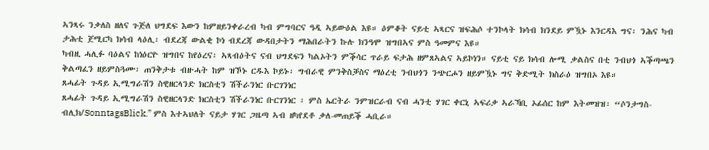ኣንጻሩ ንቃለስ ዘለና ጉጅለ ህግደፍ እውን ከምዘይንቀራረብ ካብ ምግባርና ዓዲ ኣይውዕል እዩ። ዕምቆት ናይቲ ኣጻርና ዝፍሕሶ ተንኮላት ክሳብ ክንደይ ምዃኑ እንርዳእ ግና፡ ንሕና ካብ ታሕቲ ጀሚርካ ክሳብ ላዕሊ፡ ብደረጃ ውልቂ ኮነ ብደረጃ ውዳበታትን ማሕበራትን ኩሉ ክንዓሞ ዝግበኣና ምስ ዓመምና እዩ።
ካብዚ ሓሊፉ ባዕልና ከነዕርዮ ዝግበና ከየዕረና፡ ኣጻብዕትና ናብ ህግደፍን ካልኦትን ምቕሳር ጥራይ ፍታሕ ዘምጸኣልና ኣይኮነን። ናይቲ ናይ ክሳብ ሎሚ ቃልስና በቲ ንብህጎ ኣቕጣጫን ቅልጣፈን ዘይምስጓሙ፡ ጠንቅታቱ ብዙሓት ከም ዝኾኑ ርዱእ ኮይኑ፡ ግብራዊ ምንቅስቓስና ማዕረቲ ንብህጎን ንጭርሖን ዘይምዃኑ ግና ቅድሚት ክስራዕ ዝግበኦ እዩ።
ጸሓፊት ጉዳይ ኢሚግራሽን ስዊዘርላንድ ክርስቲን ሽችራንነር ቡርገንነር
ጸሓፊት ጉዳይ ኢሚግራሽን ስዊዘርላንድ ክርስቲን ሽችራንነር ቡርገንነር ፡ ምስ ኤርትራ ንምዝርራብ ናብ ሓንቲ ሃገር ቀርኒ ኣፍሪቃ ኣራኻቢ ኦፊሰር ከም እትመዝዝ፡ “ሶንታግስ-ብሊክ/SonntagsBlick.” ምስ እተኣህለት ናይታ ሃገር ጋዜጣ ኣብ ዘካየደቶ ቃለ-መጠይቕ ሓቢራ።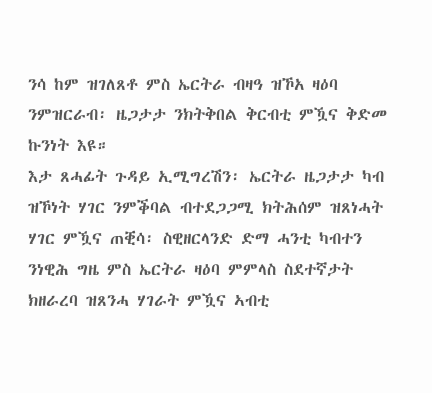ንሳ ከም ዝገለጸቶ ምስ ኤርትራ ብዛዓ ዝኾአ ዛዕባ ንምዝርራብ፡ ዜጋታታ ንክትቅበል ቅርብቲ ምዃና ቅድመ ኩንነት እዩ።
እታ ጸሓፊት ጉዳይ ኢሚግረሽን፡ ኤርትራ ዜጋታታ ካብ ዝኾነት ሃገር ንምቕባል ብተደጋጋሚ ክትሕሰም ዝጸነሓት ሃገር ምዃና ጠቒሳ፡ ስዊዘርላንድ ድማ ሓንቲ ካብተን ንነዊሕ ግዜ ምስ ኤርትራ ዛዕባ ምምላስ ስደተኛታት ክዘራረባ ዝጸንሓ ሃገራት ምዃና ኣብቲ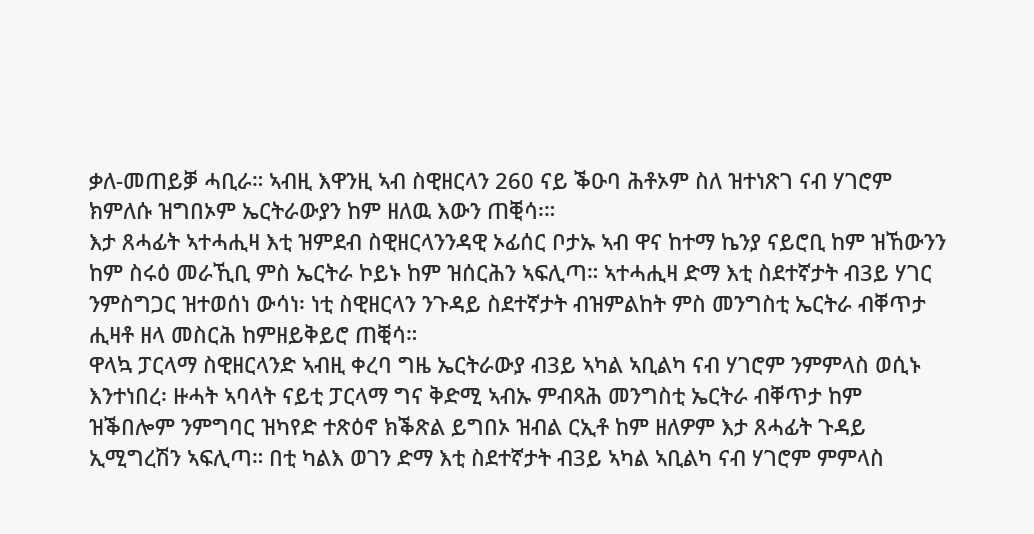ቃለ-መጠይቓ ሓቢራ። ኣብዚ እዋንዚ ኣብ ስዊዘርላን 260 ናይ ቕዑባ ሕቶኦም ስለ ዝተነጽገ ናብ ሃገሮም ክምለሱ ዝግበኦም ኤርትራውያን ከም ዘለዉ እውን ጠቒሳ፡።
እታ ጸሓፊት ኣተሓሒዛ እቲ ዝምደብ ስዊዘርላንንዳዊ ኦፊሰር ቦታኡ ኣብ ዋና ከተማ ኬንያ ናይሮቢ ከም ዝኸውንን ከም ስሩዕ መራኺቢ ምስ ኤርትራ ኮይኑ ከም ዝሰርሕን ኣፍሊጣ። ኣተሓሒዛ ድማ እቲ ስደተኛታት ብ3ይ ሃገር ንምስግጋር ዝተወሰነ ውሳነ፡ ነቲ ስዊዘርላን ንጉዳይ ስደተኛታት ብዝምልከት ምስ መንግስቲ ኤርትራ ብቐጥታ ሒዛቶ ዘላ መስርሕ ከምዘይቅይሮ ጠቒሳ።
ዋላኳ ፓርላማ ስዊዘርላንድ ኣብዚ ቀረባ ግዜ ኤርትራውያ ብ3ይ ኣካል ኣቢልካ ናብ ሃገሮም ንምምላስ ወሲኑ እንተነበረ፡ ዙሓት ኣባላት ናይቲ ፓርላማ ግና ቅድሚ ኣብኡ ምብጻሕ መንግስቲ ኤርትራ ብቐጥታ ከም ዝቕበሎም ንምግባር ዝካየድ ተጽዕኖ ክቕጽል ይግበኦ ዝብል ርኢቶ ከም ዘለዎም እታ ጸሓፊት ጉዳይ ኢሚግረሽን ኣፍሊጣ። በቲ ካልእ ወገን ድማ እቲ ስደተኛታት ብ3ይ ኣካል ኣቢልካ ናብ ሃገሮም ምምላስ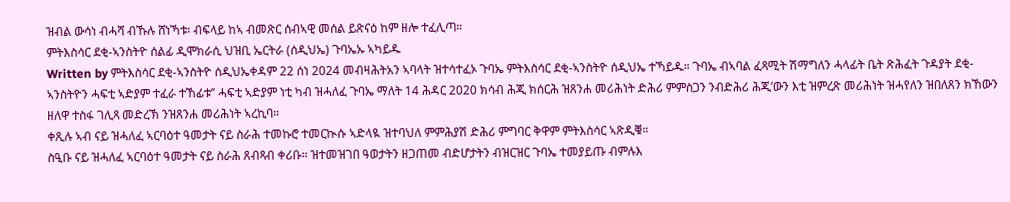ዝብል ውሳነ ብሓሻ ብኹሉ ሸነኻቱ፡ ብፍላይ ከኣ ብመጽር ሰብኣዊ መሰል ይጽናዕ ከም ዘሎ ተፈሊጣ።
ምትእስሳር ደቂ-ኣንስትዮ ሰልፊ ዲሞክራሲ ህዝቢ ኤርትራ (ሰዲህኤ) ጉባኤኡ ኣካይዱ
Written by ምትእስሳር ደቂ-ኣንስትዮ ሰዲህኤቀዳም 22 ሰነ 2024 መብዛሕትአን ኣባላት ዝተሳተፈኦ ጉባኤ ምትእስሳር ደቂ-ኣንስትዮ ሰዲህኤ ተኻይዱ። ጉባኤ ብኣባል ፈጻሚት ሽማግለን ሓላፊት ቤት ጽሕፈት ጉዳያት ደቂ-ኣንስትዮን ሓፍቲ ኣድያም ተፈራ ተኸፊቱ’’ ሓፍቲ ኣድያም ነቲ ካብ ዝሓለፈ ጉባኤ ማለት 14 ሕዳር 2020 ክሳብ ሕጂ ክሰርሕ ዝጸንሐ መሪሕነት ድሕሪ ምምስጋን ንብድሕሪ ሕጂ’ውን እቲ ዝምረጽ መሪሕነት ዝሓየለን ዝበለጸን ክኸውን ዘለዋ ተስፋ ገሊጻ መድረኽ ንዝጸንሐ መሪሕነት ኣረኪባ።
ቀጺሉ ኣብ ናይ ዝሓለፈ ኣርባዕተ ዓመታት ናይ ስራሕ ተመኩሮ ተመርኲሱ ኣድላዪ ዝተባህለ ምምሕያሽ ድሕሪ ምግባር ቅዋም ምትእስሳር ኣጽዲቑ።
ስዒቡ ናይ ዝሓለፈ ኣርባዕተ ዓመታት ናይ ስራሕ ጸብጻብ ቀሪቡ። ዝተመዝገበ ዓወታትን ዘጋጠመ ብድሆታትን ብዝርዝር ጉባኤ ተመያይጡ ብምሉእ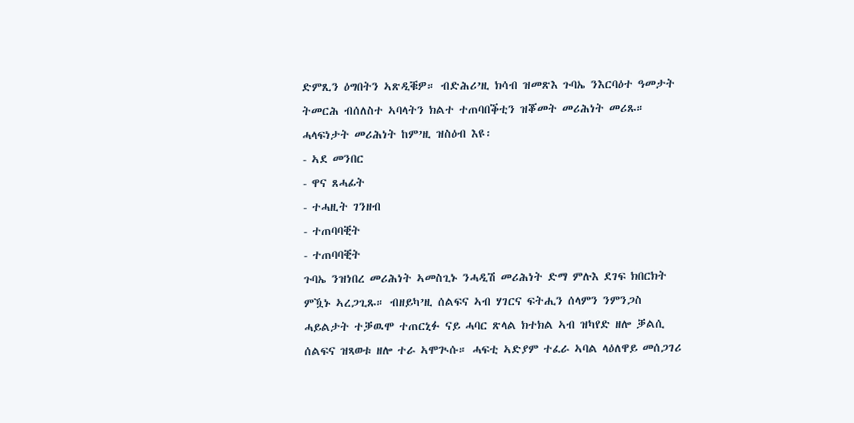ድምጺን ዕግበትን ኣጽዲቑዎ። ብድሕሪ’ዚ ክሳብ ዝመጽእ ጉባኤ ንእርባዕተ ዓመታት ትመርሕ ብሰለስተ ኣባላትን ክልተ ተጠባበቕቲን ዝቖመት መሪሕነት መሪጹ። ሓላፍነታት መሪሕነት ከም’ዚ ዝስዕብ እዩ፡
- ኣደ መንበር
- ዋና ጸሓፊት
- ተሓዚት ገንዘብ
- ተጠባባቒት
- ተጠባባቒት
ጉባኤ ንዝነበረ መሪሕነት ኣመስጊኑ ንሓዲሽ መሪሕነት ድማ ምሉእ ደገፍ ክበርክት ምዃኑ ኣረጋጊጹ። ብዘይካ’ዚ ሰልፍና ኣብ ሃገርና ፍትሒን ሰላምን ንምንጋስ ሓይልታት ተቓዉሞ ተጠርኒፉ ናይ ሓባር ጽላል ክተክል ኣብ ዝካየድ ዘሎ ቓልሲ ሰልፍና ዝጻወቱ ዘሎ ተራ ኣሞጒሱ። ሓፍቲ ኣድያም ተፈራ ኣባል ላዕለዋይ መሰጋገሪ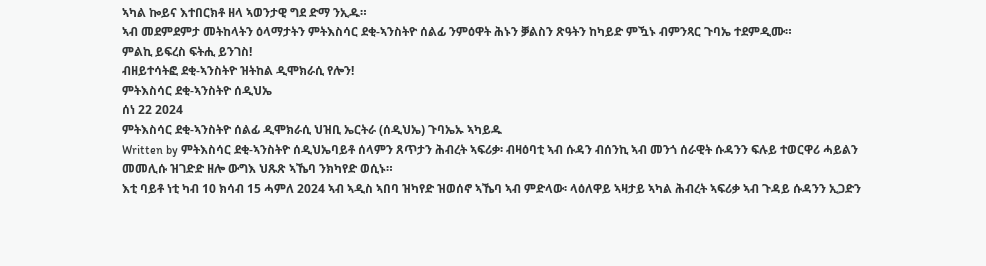ኣካል ኰይና እተበርክቶ ዘላ ኣወንታዊ ግደ ድማ ንኢዱ።
ኣብ መደምደምታ መትከላትን ዕላማታትን ምትእስሳር ደቂ-ኣንስትዮ ሰልፊ ንምዕዋት ሕኑን ቓልስን ጽዓትን ከካይድ ምዃኑ ብምንጻር ጉባኤ ተደምዲሙ።
ምልኪ ይፍረስ ፍትሒ ይንገስ!
ብዘይተሳትፎ ደቂ-ኣንስትዮ ዝትከል ዲሞክራሲ የሎን!
ምትእስሳር ደቂ-ኣንስትዮ ሰዲህኤ
ሰነ 22 2024
ምትእስሳር ደቂ-ኣንስትዮ ሰልፊ ዲሞክራሲ ህዝቢ ኤርትራ (ሰዲህኤ) ጉባኤኡ ኣካይዱ
Written by ምትእስሳር ደቂ-ኣንስትዮ ሰዲህኤባይቶ ሰላምን ጸጥታን ሕብረት ኣፍሪቃ፡ ብዛዕባቲ ኣብ ሱዳን ብሰንኪ ኣብ መንጎ ሰራዊት ሱዳንን ፍሉይ ተወርዋሪ ሓይልን መመሊሱ ዝገድድ ዘሎ ውግእ ህጹጽ ኣኼባ ንክካየድ ወሲኑ።
እቲ ባይቶ ነቲ ካብ 10 ክሳብ 15 ሓምለ 2024 ኣብ ኣዲስ ኣበባ ዝካየድ ዝወሰኖ ኣኼባ ኣብ ምድላው፡ ላዕለዋይ ኣዛታይ ኣካል ሕብረት ኣፍሪቃ ኣብ ጉዳይ ሱዳንን ኢጋድን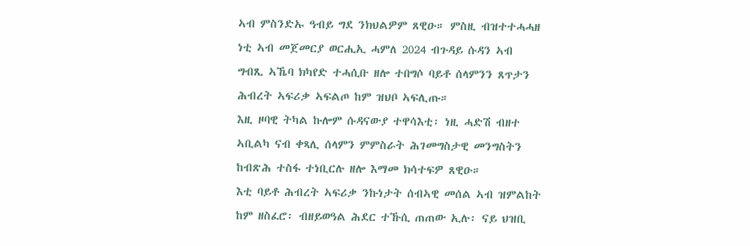ኣብ ምስንድኡ ዓብይ ግደ ንክህልዎም ጸዊዑ። ምስዚ ብዝተተሓሓዘ ነቲ ኣብ መጀመርያ ወርሒኢ ሓምለ 2024 ብጉዳይ ሱዳን ኣብ ግብጺ ኣኼባ ክካየድ ተሓሲቡ ዘሎ ተበግሶ ባይቶ ሰላምንን ጸጥታን ሕብረት ኣፍሪቃ ኣፍልጦ ከም ዝህቦ ኣፍሊጡ።
እዚ ዞባዊ ትካል ኩሎም ሱዳናውያ ተዋሳእቲ፡ ነዚ ሓድሽ ብዘተ ኣቢልካ ናብ ቀጻሊ ሰላምን ምምስራት ሕገመግስታዊ መንግስትን ከብጽሕ ተስፋ ተነቢርሉ ዘሎ እማመ ክሳተፍዎ ጸዊዑ።
እቲ ባይቶ ሕብረት ኣፍሪቃ ንኩነታት ሰብኣዊ መሰል ኣብ ዝምልከት ከም ዘስፈሮ፡ ብዘይወዓል ሕደር ተኹሲ ጠጠው ኢሉ፡ ናይ ህዝቢ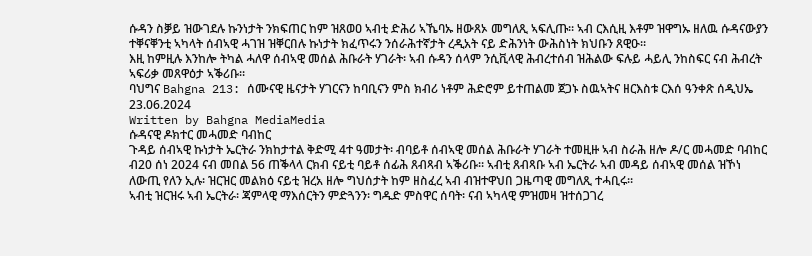ሱዳን ስቓይ ዝውገደሉ ኩንነታት ንክፍጠር ከም ዝጸወዐ ኣብቲ ድሕሪ ኣኼባኡ ዘውጸኦ መግለጺ ኣፍሊጡ። ኣብ ርእሲዚ እቶም ዝዋግኡ ዘለዉ ሱዳናውያን ተቐናቐንቲ ኣካላት ሰብኣዊ ሓገዝ ዝቐርበሉ ኩነታት ክፈጥሩን ንሰራሕተኛታት ረዲአት ናይ ድሕንነት ውሕስነት ክህቡን ጸዊዑ።
እዚ ከምዚሉ እንከሎ ትካል ሓለዋ ሰብኣዊ መሰል ሕቡራት ሃገራት፡ ኣብ ሱዳን ሰላም ንሲቪላዊ ሕብረተሰብ ዝሕልው ፍሉይ ሓይሊ ንከስፍር ናብ ሕብረት ኣፍሪቃ መጸዋዕታ ኣቕሪቡ።
ባህግና Bahgna 213: ሰሙናዊ ዜናታት ሃገርናን ከባቢናን ምስ ክብሪ ነቶም ሕድሮም ይተጠልመ ጀጋኑ ስዉኣትና ዘርእስቱ ርእሰ ዓንቀጽ ሰዲህኤ 23.06.2024
Written by Bahgna MediaMedia
ሱዳናዊ ዶክተር መሓመድ ባብከር
ጉዳይ ሰብኣዊ ኩነታት ኤርትራ ንክከታተል ቅድሚ 4ተ ዓመታት፡ ብባይቶ ሰብኣዊ መሰል ሕቡራት ሃገራት ተመዚዙ ኣብ ስራሕ ዘሎ ዶ/ር መሓመድ ባብከር ብ20 ሰነ 2024 ናብ መበል 56 ጠቕላላ ርክብ ናይቲ ባይቶ ሰፊሕ ጸብጻብ ኣቕሪቡ። ኣብቲ ጸብጻቡ ኣብ ኤርትራ ኣብ መዳይ ሰብኣዊ መሰል ዝኾነ ለውጢ የለን ኢሉ፡ ዝርዝር መልክዕ ናይቲ ዝረአ ዘሎ ግህሰታት ከም ዘስፈረ ኣብ ብዝተዋህበ ጋዜጣዊ መግለጺ ተሓቢሩ።
ኣብቲ ዝርዝሩ ኣብ ኤርትራ፡ ጃምላዊ ማእሰርትን ምድጓንን፡ ግዱድ ምስዋር ሰባት፡ ናብ ኣካላዊ ምዝመዛ ዝተሰጋገረ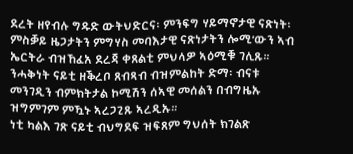ደረት ዘየብሉ ግዱድ ውትህድርና፡ ምንፍግ ሃይማኖታዊ ናጽነት፡ ምስቓይ ዜጋታትን ምግሃስ መባእታዊ ናጽነታትን ሎሚ’ውን ኣብ ኤርትራ ብዝኸፈአ ደረጃ ቀጸልቲ ምህላዎ ኣዕሚቑ ገሊጹ። ንሓቅነት ናይቲ ዘቕረቦ ጸብጻብ ብዝምልከት ድማ፡ ብናቱ መንገዲን ብምክትታል ኮሚሽን ሰኣዊ መሰልን በብግዜኡ ዝግምገም ምዃኑ ኣረጋጊጹ ኣረዲኡ።
ነቲ ካልእ ገጽ ናይቲ ብህግደፍ ዝፍጸም ግህሰት ክገልጽ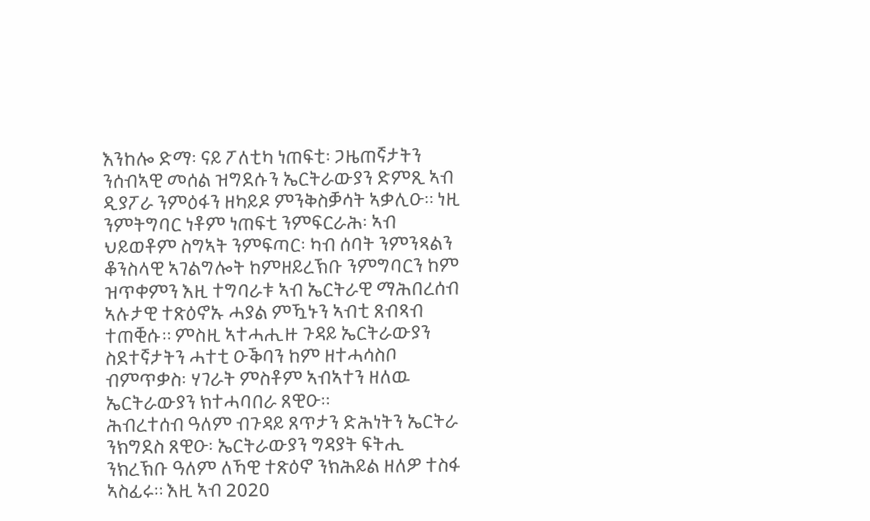እንከሎ ድማ፡ ናይ ፖለቲካ ነጠፍቲ፡ ጋዜጠኛታትን ንሰብኣዊ መሰል ዝግደሱን ኤርትራውያን ድምጺ ኣብ ዲያፖራ ንምዕፋን ዘካይዶ ምንቅስቓሳት ኣቃሊዑ። ነዚ ንምትግባር ነቶም ነጠፍቲ ንምፍርራሕ፡ ኣብ ህይወቶም ስግኣት ንምፍጣር፡ ካብ ሰባት ንምንጻልን ቆንስላዊ ኣገልግሎት ከምዘይረኽቡ ንምግባርን ከም ዝጥቀምን እዚ ተግባራቱ ኣብ ኤርትራዊ ማሕበረሰብ ኣሉታዊ ተጽዕኖኡ ሓያል ምዃኑን ኣብቲ ጸብጻብ ተጠቒሱ። ምስዚ ኣተሓሒዙ ጉዳይ ኤርትራውያን ስደተኛታትን ሓተቲ ዑቕባን ከም ዘተሓሳስቦ ብምጥቃስ፡ ሃገራት ምስቶም ኣብኣተን ዘለዉ ኤርትራውያን ክተሓባበራ ጸዊዑ።
ሕብረተሰብ ዓለም ብጉዳይ ጸጥታን ድሕነትን ኤርትራ ንክግደስ ጸዊዑ፡ ኤርትራውያን ግዳያት ፍትሒ ንክረኽቡ ዓለም ለኻዊ ተጽዕኖ ንክሕይል ዘለዎ ተስፋ ኣስፊሩ። እዚ ኣብ 2020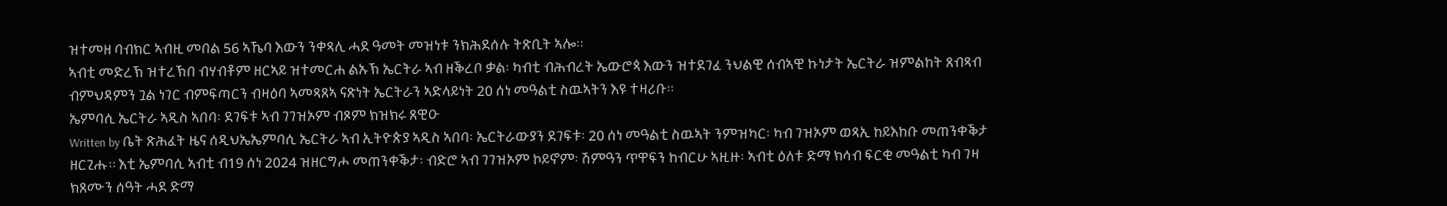ዝተመዘ ባብክር ኣብዚ መበል 56 ኣኼባ እውን ንቀጻሊ ሓደ ዓመት መዝነቱ ንክሕደሰሉ ትጽቢት ኣሎ።
ኣብቲ መድረኽ ዝተረኽበ ብሃብቶም ዘርኣይ ዝተመርሐ ልኡኽ ኤርትራ ኣብ ዘቕረቦ ቃል፡ ካብቲ ብሕብረት ኤውሮጳ እውን ዝተደገፈ ንህልዊ ሰብኣዊ ኩነታት ኤርትራ ዝምልከት ጸብጻብ ብምህዳምን ጓል ነገር ብምፍጣርን ብዛዕባ ኣመጻጸኣ ናጽነት ኤርትራን ኣድላይነት 20 ሰነ መዓልቲ ስዉኣትን እዩ ተዛሪቡ።
ኤምባሲ ኤርትራ ኣዲስ ኣበባ፡ ደገፍቱ ኣብ ገገዝኦም ብጾም ክዝክሩ ጸዊዑ
Written by ቤት ጽሕፈት ዜና ሰዲህኤኤምባሲ ኤርትራ ኣብ ኢትዮጵያ ኣዲስ ኣበባ፡ ኤርትራውያን ደገፍቱ፡ 20 ሰነ መዓልቲ ስዉኣት ንምዝካር፡ ካብ ገዝኦም ወጻኢ ከይእከቡ መጠንቀቕታ ዘርጊሑ። እቲ ኤምባሲ ኣብቲ ብ19 ሰነ 2024 ዝዘርግሖ መጠንቀቕታ፡ ብድሮ ኣብ ገገዝኦም ኮይኖም፡ ሽምዓን ጥዋፍን ከብርሁ ኣዚዙ፡ ኣብቲ ዕለቱ ድማ ክሳብ ፍርቂ መዓልቲ ካብ ገዛ ክጸሙን ሰዓት ሓደ ድማ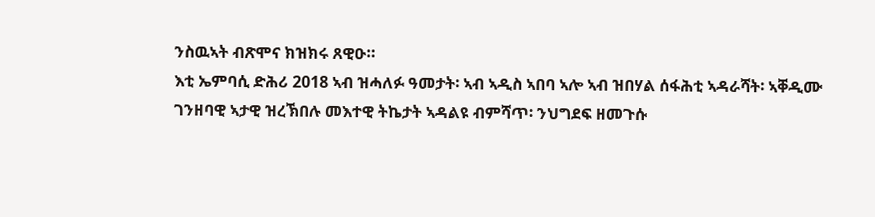ንስዉኣት ብጽሞና ክዝክሩ ጸዊዑ።
እቲ ኤምባሲ ድሕሪ 2018 ኣብ ዝሓለፉ ዓመታት፡ ኣብ ኣዲስ ኣበባ ኣሎ ኣብ ዝበሃል ሰፋሕቲ ኣዳራሻት፡ ኣቐዲሙ ገንዘባዊ ኣታዊ ዝረኽበሉ መእተዊ ትኬታት ኣዳልዩ ብምሻጥ፡ ንህግደፍ ዘመጉሱ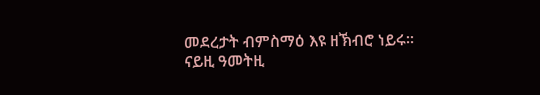መደረታት ብምስማዕ እዩ ዘኽብሮ ነይሩ።
ናይዚ ዓመትዚ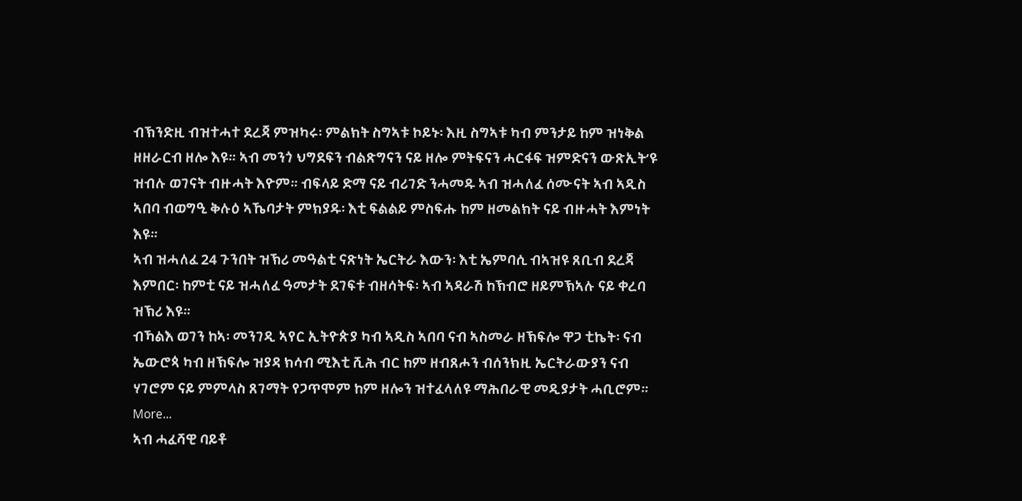ብኽንድዚ ብዝተሓተ ደረጃ ምዝካሩ፡ ምልክት ስግኣቱ ኮይኑ፡ እዚ ስግኣቱ ካብ ምንታይ ከም ዝነቅል ዘዘራርብ ዘሎ እዩ። ኣብ መንጎ ህግደፍን ብልጽግናን ናይ ዘሎ ምትፍናን ሓርፋፍ ዝምድናን ውጽኢት’ዩ ዝብሉ ወገናት ብዙሓት እዮም። ብፍላይ ድማ ናይ ብሪገድ ንሓመዱ ኣብ ዝሓለፈ ሰሙናት ኣብ ኣዲስ ኣበባ ብወግዒ ቅሉዕ ኣኼባታት ምክያዱ፡ እቲ ፍልልይ ምስፍሑ ከም ዘመልክት ናይ ብዙሓት እምነት እዩ።
ኣብ ዝሓለፈ 24 ጉንበት ዝኽሪ መዓልቲ ናጽነት ኤርትራ እውን፡ እቲ ኤምባሲ ብኣዝዩ ጸቢብ ደረጃ እምበር፡ ከምቲ ናይ ዝሓለፈ ዓመታት ደገፍቱ ብዘሳትፍ፡ ኣብ ኣዳራሽ ከኽብሮ ዘይምኽኣሉ ናይ ቀረባ ዝኽሪ እዩ።
ብኻልእ ወገን ከኣ፡ መንገዲ ኣየር ኢትዮጵያ ካብ ኣዲስ ኣበባ ናብ ኣስመራ ዘኽፍሎ ዋጋ ቲኬት፡ ናብ ኤውሮጳ ካብ ዘኽፍሎ ዝያዳ ክሳብ ሚእቲ ሺሕ ብር ከም ዘብጸሖን ብሰንክዚ ኤርትራውያን ናብ ሃገሮም ናይ ምምላስ ጸገማት የጋጥሞም ከም ዘሎን ዝተፈላለዩ ማሕበራዊ መዲያታት ሓቢሮም።
More...
ኣብ ሓፈሻዊ ባይቶ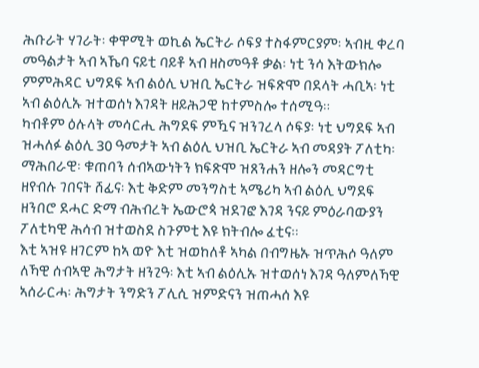ሕቡራት ሃገራት፡ ቀዋሚት ወኪል ኤርትራ ሶፍያ ተስፋምርያም፡ ኣብዚ ቀረባ መዓልታት ኣብ ኣኼባ ናይቲ ባይቶ ኣብ ዘስመዓቶ ቃል፡ ነቲ ንሳ እትውክሎ ምምሕዳር ህግደፍ ኣብ ልዕሊ ህዝቢ ኤርትራ ዝፍጽሞ በደላት ሓቢኣ፡ ነቲ ኣብ ልዕሊኡ ዝተወሰነ እገዳት ዘይሕጋዊ ከተምስሎ ተሰሚዓ።
ካብቶም ዕሉላት መሳርሒ ሕግደፍ ምዃና ዝንገረላ ሶፍያ፡ ነቲ ህግደፍ ኣብ ዝሓለፉ ልዕሊ 30 ዓመታት ኣብ ልዕሊ ህዝቢ ኤርትራ ኣብ መዳያት ፖለቲካ፡ ማሕበራዊ፡ ቁጠባን ሰብኣውነትን ክፍጽሞ ዝጸንሐን ዘሎን መዳርግቲ ዘየብሉ ገበናት ሸፊና፡ እቲ ቅድም መንግስቲ ኣሜሪካ ኣብ ልዕሊ ህግደፍ ዘንበሮ ደሓር ድማ ብሕብረት ኤውሮጳ ዝደገፎ እገዳ ንናይ ምዕራባውያን ፖለቲካዊ ሕሳብ ዝተወስደ ስጉምቲ እዩ ክትብሎ ፈቲና።
እቲ ኣዝዩ ዘገርም ከኣ ወዮ እቲ ዝወከለቶ ኣካል በብግዜኡ ዝጥሕሶ ዓለም ለኻዊ ሰብኣዊ ሕግታት ዘንጊዓ፡ እቲ ኣብ ልዕሊኡ ዝተወሰነ እገዳ ዓለምለኻዊ ኣሰራርሓ፡ ሕግታት ንግድን ፖሊሲ ዝምድናን ዝጠሓሰ እዩ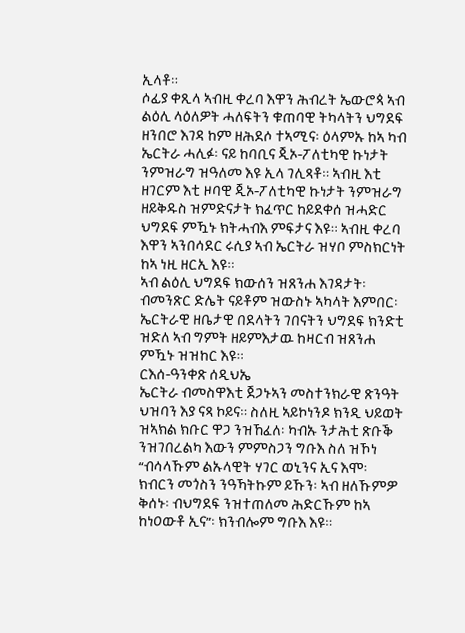ኢላቶ።
ሶፊያ ቀጺላ ኣብዚ ቀረባ እዋን ሕብረት ኤውሮጳ ኣብ ልዕሊ ላዕለዎት ሓለፍትን ቁጠባዊ ትካላትን ህግደፍ ዘንበሮ እገዳ ከም ዘሕደሶ ተኣሚና፡ ዕላምኡ ከኣ ካብ ኤርትራ ሓሊፉ፡ ናይ ከባቢና ጂኦ-ፖለቲካዊ ኩነታት ንምዝራግ ዝዓለመ እዩ ኢላ ገሊጻቶ። ኣብዚ እቲ ዘገርም እቲ ዞባዊ ጂኦ-ፖለቲካዊ ኩነታት ንምዝራግ ዘይቅዱስ ዝምድናታት ክፈጥር ከይደቀሰ ዝሓድር ህግደፍ ምዃኑ ክትሓብእ ምፍታና እዩ። ኣብዚ ቀረባ እዋን ኣንበሳደር ሩሲያ ኣብ ኤርትራ ዝሃቦ ምስክርነት ከኣ ነዚ ዘርኢ እዩ።
ኣብ ልዕሊ ህግደፍ ክውሰን ዝጸንሐ እገዳታት፡ ብመንጽር ድሌት ናይቶም ዝውስኑ ኣካላት እምበር፡ ኤርትራዊ ዘቤታዊ በደላትን ገበናትን ህግደፍ ክንድቲ ዝድለ ኣብ ግምት ዘይምእታዉ ከዛርብ ዝጸንሐ ምዃኑ ዝዝከር እዩ።
ርእሰ-ዓንቀጽ ሰዲህኤ
ኤርትራ ብመስዋእቲ ጀጋኑኣን መስተንክራዊ ጽንዓት ህዝባን እያ ናጻ ኮይና። ስለዚ ኣይኮነንዶ ክንዲ ህይወት ዝኣክል ክቡር ዋጋ ንዝኸፈለ፡ ካብኡ ንታሕቲ ጽቡቕ ንዝገበረልካ እውን ምምስጋን ግቡእ ስለ ዝኾነ “ብሳላኹም ልኡላዊት ሃገር ወኒንና ኢና እሞ፡ ክብርን መጎስን ንዓኻትኩም ይኹን፡ ኣብ ዘለኹምዎ ቅሰኑ፡ ብህግደፍ ንዝተጠለመ ሕድርኹም ከኣ ከነዐውቶ ኢና”፡ ክንብሎም ግቡእ እዩ።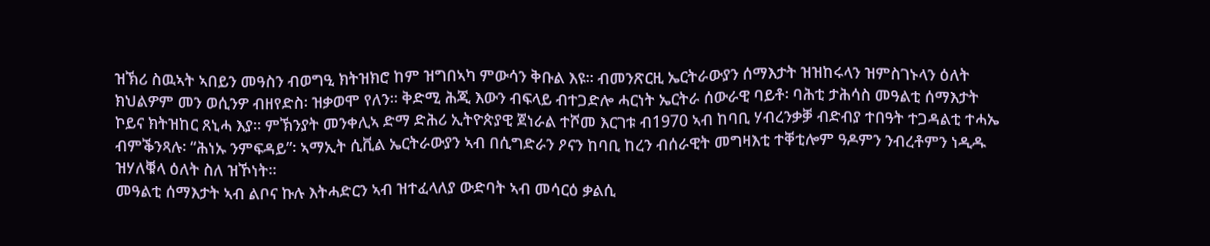ዝኽሪ ስዉኣት ኣበይን መዓስን ብወግዒ ክትዝክሮ ከም ዝግበኣካ ምውሳን ቅቡል እዩ። ብመንጽርዚ ኤርትራውያን ሰማእታት ዝዝከሩላን ዝምስገኑላን ዕለት ክህልዎም መን ወሲንዎ ብዘየድስ፡ ዝቃወሞ የለን። ቅድሚ ሕጂ እውን ብፍላይ ብተጋድሎ ሓርነት ኤርትራ ሰውራዊ ባይቶ፡ ባሕቲ ታሕሳስ መዓልቲ ሰማእታት ኮይና ክትዝከር ጸኒሓ እያ። ምኽንያት መንቀሊኣ ድማ ድሕሪ ኢትዮጵያዊ ጀነራል ተሾመ እርገቱ ብ1970 ኣብ ከባቢ ሃብረንቃቓ ብድብያ ተበዓት ተጋዳልቲ ተሓኤ ብምቕንጻሉ፡ “ሕነኡ ንምፍዳይ”፡ ኣማኢት ሲቪል ኤርትራውያን ኣብ በሲግድራን ዖናን ከባቢ ከረን ብሰራዊት መግዛእቲ ተቐቲሎም ዓዶምን ንብረቶምን ነዲዱ ዝሃለቑላ ዕለት ስለ ዝኾነት።
መዓልቲ ሰማእታት ኣብ ልቦና ኩሉ እትሓድርን ኣብ ዝተፈላለያ ውድባት ኣብ መሳርዕ ቃልሲ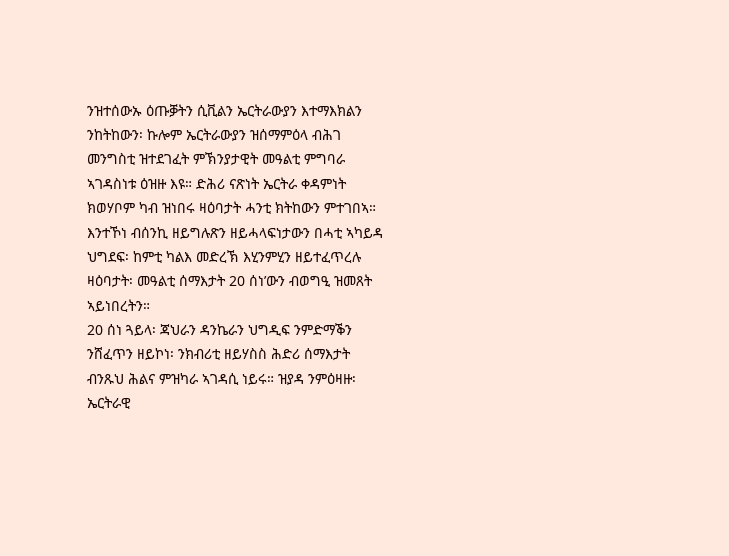ንዝተሰውኡ ዕጡቓትን ሲቪልን ኤርትራውያን እተማእክልን ንከትከውን፡ ኩሎም ኤርትራውያን ዝሰማምዕላ ብሕገ መንግስቲ ዝተደገፈት ምኽንያታዊት መዓልቲ ምግባራ ኣገዳስነቱ ዕዝዙ እዩ። ድሕሪ ናጽነት ኤርትራ ቀዳምነት ክወሃቦም ካብ ዝነበሩ ዛዕባታት ሓንቲ ክትከውን ምተገበኣ። እንተኾነ ብሰንኪ ዘይግሉጽን ዘይሓላፍነታውን በሓቲ ኣካይዳ ህግደፍ፡ ከምቲ ካልእ መድረኽ እሂንምሂን ዘይተፈጥረሉ ዛዕባታት፡ መዓልቲ ሰማእታት 20 ሰነ’ውን ብወግዒ ዝመጸት ኣይነበረትን።
20 ሰነ ጓይላ፡ ጃህራን ዳንኬራን ህግዲፍ ንምድማቕን ንሸፈጥን ዘይኮነ፡ ንክብሪቲ ዘይሃስስ ሕድሪ ሰማእታት ብንጹህ ሕልና ምዝካራ ኣገዳሲ ነይሩ። ዝያዳ ንምዕዛዙ፡ ኤርትራዊ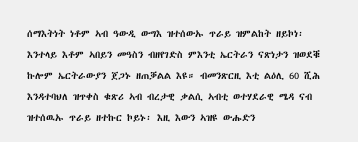ሰማእትነት ነቶም ኣብ ዓውዲ ውግእ ዝተሰውኡ ጥራይ ዝምልከት ዘይኮነ፡ እንተላይ እቶም ኣበይን መዓስን ብዘየገድስ ምእንቲ ኤርትራን ናጽነታን ዝወደቑ ኩሎም ኤርትራውያን ጀጋኑ ዘጠቓልል እዩ። ብመንጽርዚ እቲ ልዕሊ 60 ሺሕ እንዳተባህለ ዝጥቀስ ቁጽሪ ኣብ ብረታዊ ቃልሲ ኣብቲ ወተሃደራዊ ሜዳ ናብ ዝተሰዉኡ ጥራይ ዘተኩር ኮይኑ፡ እዚ እውን ኣዝዩ ውሑድን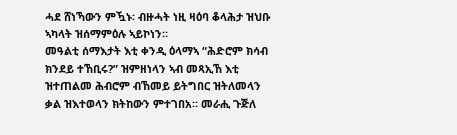ሓደ ሸነኻውን ምዃኑ፡ ብዙሓት ነዚ ዛዕባ ቆላሕታ ዝህቡ ኣካላት ዝሰማምዕሉ ኣይኮነን።
መዓልቲ ሰማእታት እቲ ቀንዲ ዕላማኣ “ሕድሮም ክሳብ ክንደይ ተኸቢሩ?” ዝምዘነላን ኣብ መጻኢኸ እቲ ዝተጠልመ ሕብሮም ብኸመይ ይትግበር ዝትለመላን ቃል ዝእተወላን ክትከውን ምተገበአ። መራሒ ጉጅለ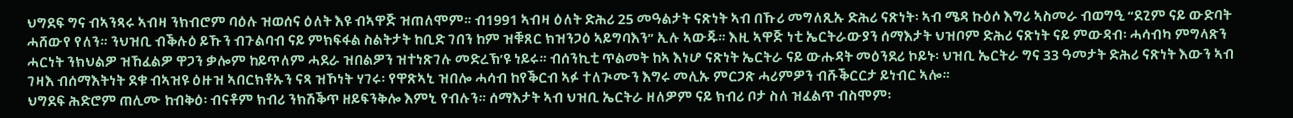ህግደፍ ግና ብኣንጻሩ ኣብዛ ንክብሮም ባዕሉ ዝወሰና ዕለት እዩ ብኣዋጅ ዝጠለሞም። ብ1991 ኣብዛ ዕለት ድሕሪ 25 መዓልታት ናጽነት ኣብ በኹሪ መግለጺኡ ድሕሪ ናጽነት፡ ኣብ ሜዳ ኩዕሶ እግሪ ኣስመራ ብወግዒ “ደጊም ናይ ውድባት ሓሸውየ የለን። ንህዝቢ ብቕሉዕ ይኹን ብጉልባብ ናይ ምክፍፋል ስልትታት ከቢድ ገበን ከም ዝቑጸር ክዝንጋዕ ኣይግባእን” ኢሉ ኣውጁ። እዚ ኣዋጅ ነቲ ኤርትራውያን ሰማእታት ህዝቦም ድሕሪ ናጽነት ናይ ምውዳብ፡ ሓሳብካ ምግላጽን ሓርነት ንክህልዎ ዝኸፈልዎ ዋጋን ቃሎም ከይጥለም ሓደራ ዝበልዎን ዝተነጽገሉ መድረኽ’ዩ ነይሩ። ብሰንኪቲ ጥልመት ከኣ እነሆ ናጽነት ኤርትራ ናይ ውሑዳት መዕንደሪ ኮይኑ፡ ህዝቢ ኤርትራ ግና 33 ዓመታት ድሕሪ ናጽነት እውን ኣብ ገዛእ ብሰማእትነት ደቁ ብኣዝዩ ዕዙዝ ኣበርክቶኡን ናጻ ዝኾነት ሃገሩ፡ የዋጽኣኒ ዝበሎ ሓሳብ ከየቕርብ ኣፉ ተለጒሙን እግሩ መሊኡ ምርጋጽ ሓሪምዎን ብሹቕርርታ ይነብር ኣሎ።
ህግደፍ ሕድሮም ጠሊሙ ከብቅዕ፡ ብናቶም ክብሪ ንክሽቕጥ ዘይፍንቅሎ እምኒ የብሉን። ሰማእታት ኣብ ህዝቢ ኤርትራ ዘለዎም ናይ ክብሪ ቦታ ስለ ዝፈልጥ ብስሞም፡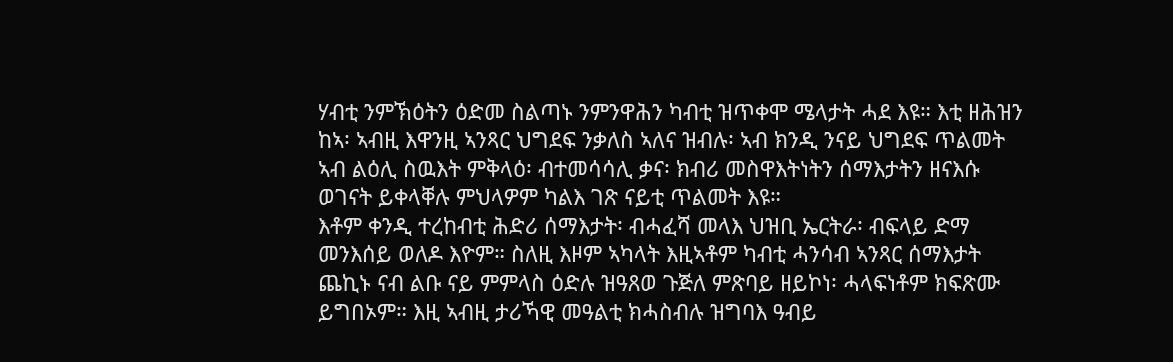ሃብቲ ንምኽዕትን ዕድመ ስልጣኑ ንምንዋሕን ካብቲ ዝጥቀሞ ሜላታት ሓደ እዩ። እቲ ዘሕዝን ከኣ፡ ኣብዚ እዋንዚ ኣንጻር ህግደፍ ንቃለስ ኣለና ዝብሉ፡ ኣብ ክንዲ ንናይ ህግደፍ ጥልመት ኣብ ልዕሊ ስዉእት ምቅላዕ፡ ብተመሳሳሊ ቃና፡ ክብሪ መስዋእትነትን ሰማእታትን ዘናእሱ ወገናት ይቀላቐሉ ምህላዎም ካልእ ገጽ ናይቲ ጥልመት እዩ።
እቶም ቀንዲ ተረከብቲ ሕድሪ ሰማእታት፡ ብሓፈሻ መላእ ህዝቢ ኤርትራ፡ ብፍላይ ድማ መንእሰይ ወለዶ እዮም። ስለዚ እዞም ኣካላት እዚኣቶም ካብቲ ሓንሳብ ኣንጻር ሰማእታት ጨኪኑ ናብ ልቡ ናይ ምምላስ ዕድሉ ዝዓጸወ ጉጅለ ምጽባይ ዘይኮነ፡ ሓላፍነቶም ክፍጽሙ ይግበኦም። እዚ ኣብዚ ታሪኻዊ መዓልቲ ክሓስብሉ ዝግባእ ዓብይ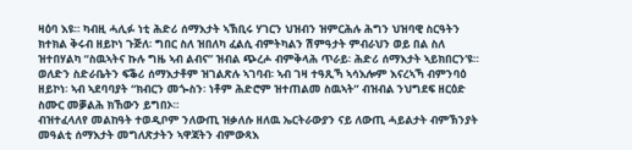ዛዕባ እዩ። ካብዚ ሓሊፉ ነቲ ሕድሪ ሰማእታት ኣኽቢሩ ሃገርን ህዝብን ዝምርሕሉ ሕግን ህዝባዊ ስርዓትን ክተክል ቅሩብ ዘይኮነ ጉጅለ፡ ግበር ስለ ዝበለካ ፈልሲ ብምትካልን ሽምዓታት ምብራህን ወይ በል ስለ ዝተበሃልካ “ስዉኣትና ኩሉ ግዜ ኣብ ልብና” ዝብል ጭረሖ ብምቅላሕ ጥራይ፡ ሕድሪ ሰማእታት ኣይክበርን’ዩ። ወለድን ስድራቤትን ፍቕሪ ሰማእታቶም ዝገልጽሉ ኣገባብ፡ ኣብ ገዛ ተዓጺኻ ኣሳእሎም እናረኣኻ ብምንባዕ ዘይኮነ፡ ኣብ ኣደባባያት “ክብርን መጐስን፡ ነቶም ሕድሮም ዝተጠልመ ስዉኣት” ብዝብል ንህግደፍ ዘርዕድ ስሙር መቓልሕ ክኸውን ይግበኦ።
ብዝተፈላለየ መልከዓት ተወዲቦም ንለውጢ ዝቃለሱ ዘለዉ ኤርትራውያን ናይ ለውጢ ሓይልታት ብምኽንያት መዓልቲ ሰማእታት መግለጽታትን ኣዋጃትን ብምውጻእ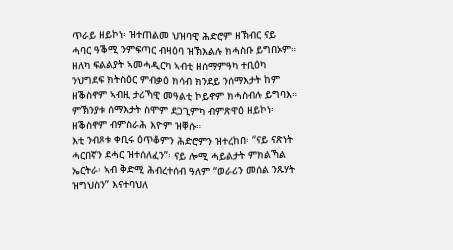ጥራይ ዘይኮነ፡ ዝተጠልመ ህዝባዊ ሕድሮም ዘኽብር ናይ ሓባር ዓቕሚ ንምፍጣር ብዛዕባ ዝኽእልሉ ክሓስቡ ይግበኦም። ዘለካ ፍልልያት ኣመሓዲርካ ኣብቲ ዘሰማምዓካ ተቢዕካ ንህግደፍ ክትስዕር ምብቃዕ ክሳብ ክንደይ ንሰማእታት ከም ዘቕስኖም ኣብዚ ታሪኻዊ መዓልቲ ኮይኖም ክሓስብሉ ይግባእ። ምኽንያቱ ሰማእታት ስሞም ደጋጊምካ ብምጽዋዕ ዘይኮነ፡ ዘቕስኖም ብምስራሕ እዮም ዝቐሱ።
እቲ ንብጾቱ ቀቢሩ ዕጥቆምን ሕድሮምን ዝተረከበ፡ “ናይ ናጽነት ሓርበኛን ደሓር ዝተሰለፈን”፡ ናይ ሎሚ ሓይልታት ምክልኻል ኤርትራ፡ ኣብ ቅድሚ ሕብረተሰብ ዓለም “ወራሪን መሰል ንጹሃት ዝግህስን” እናተባህለ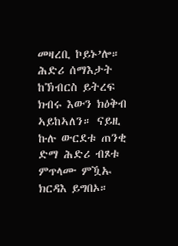መዛረቢ ኮይኑ’ሎ። ሕድሪ ሰማእታት ከኽብርስ ይትረፍ ክብሩ እውን ክዕቅብ ኣይከኣለን። ናይዚ ኩሉ ውርደቱ ጠንቂ ድማ ሕድሪ ብጾቱ ምጥላሙ ምዃኡ ክርዳእ ይግበኦ።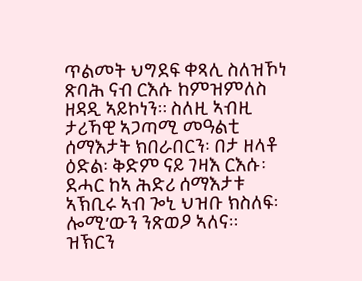ጥልመት ህግደፍ ቀጻሊ ስለዝኾነ ጽባሕ ናብ ርእሱ ከምዝምለስ ዘዳዲ ኣይኮነን። ስለዚ ኣብዚ ታሪኻዊ ኣጋጣሚ መዓልቲ ሰማእታት ክበራበርን፡ በታ ዘላቶ ዕድል፡ ቅድም ናይ ገዛእ ርእሱ፡ ደሓር ከኣ ሕድሪ ሰማእታቱ ኣኽቢሩ ኣብ ጐኒ ህዝቡ ክስለፍ፡ ሎሚ’ውን ንጽወዖ ኣለና።
ዝኽርን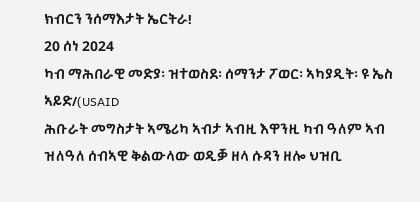ክብርን ንሰማእታት ኤርትራ!
20 ሰነ 2024
ካብ ማሕበራዊ መድያ፡ ዝተወስደ፡ ሰማንታ ፖወር፡ ኣካያዲት፡ ዩ ኤስ ኣይድ/(USAID
ሕቡራት መግስታት ኣሜሪካ ኣብታ ኣብዚ እዋንዚ ካብ ዓለም ኣብ ዝለዓለ ሰብኣዊ ቅልውላው ወዲቓ ዘላ ሱዳን ዘሎ ህዝቢ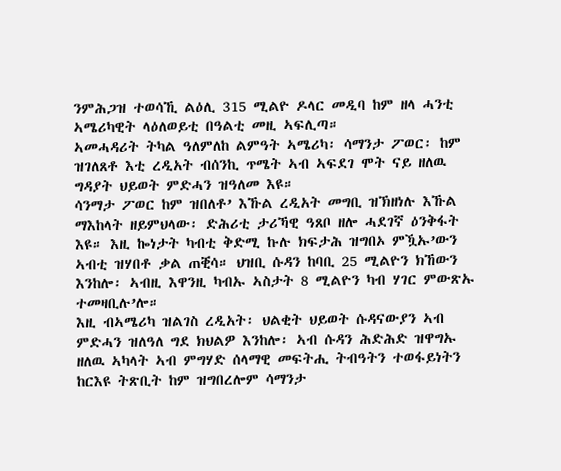ንምሕጋዝ ተወሳኺ ልዕሊ 315 ሚልዮ ዶላር መዲባ ከም ዘላ ሓንቲ ኣሜሪካዊት ላዕለወይቲ በዓልቲ መዚ ኣፍሊጣ።
ኣመሓዳሪት ትካል ዓለምለከ ልምዓት ኣሜሪካ፡ ሳማንታ ፖወር፡ ከም ዝገለጸቶ እቲ ረዲአት ብሰንኪ ጥሜት ኣብ ኣፍደገ ሞት ናይ ዘለዉ ግዳያት ህይወት ምድሓን ዝዓለመ እዩ።
ሳንማታ ፖወር ከም ዝበለቶ’ እኹል ረዲአት መግቢ ዝኽዘነሉ እኹል ማእከላት ዘይምህላው፡ ድሕሪቲ ታሪኻዊ ዓጸቦ ዘሎ ሓደገኛ ዕንቅፋት እዩ። እዚ ኰነታት ካብቲ ቅድሚ ኩሉ ክፍታሕ ዝግበኦ ምዃኡ’ውን ኣብቲ ዝሃበቶ ቃል ጠቒሳ። ህዝቢ ሱዳን ከባቢ 25 ሚልዮን ክኸውን እንከሎ፡ ኣብዚ እዋንዚ ካብኡ ኣስታት 8 ሚልዮን ካብ ሃገር ምውጽኡ ተመዛቢሉ’ሎ።
እዚ ብኣሜሪካ ዝልገስ ረዲአት፡ ህልቂት ህይወት ሱዳናውያን ኣብ ምድሓን ዝለዓለ ግደ ክህልዎ እንከሎ፡ ኣብ ሱዳን ሕድሕድ ዝዋግኡ ዘለዉ ኣካላት ኣብ ምግሃድ ሰላማዊ መፍትሒ ትብዓትን ተወፋይነትን ከርእዩ ትጽቢት ከም ዝግበረሎም ሳማንታ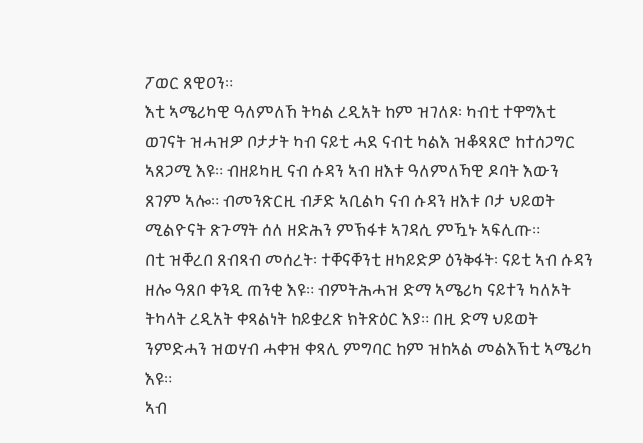ፖወር ጸዊዐን።
እቲ ኣሜሪካዊ ዓለምለኸ ትካል ረዲአት ከም ዝገለጾ፡ ካብቲ ተዋግእቲ ወገናት ዝሓዝዎ ቦታታት ካብ ናይቲ ሓደ ናብቲ ካልእ ዝቆጻጸሮ ከተሰጋግር ኣጸጋሚ እዩ። ብዘይካዚ ናብ ሱዳን ኣብ ዘእቱ ዓለምለኻዊ ዶባት እውን ጸገም ኣሎ። ብመንጽርዚ ብቻድ ኣቢልካ ናብ ሱዳን ዘእቱ ቦታ ህይወት ሚልዮናት ጽጉማት ሰለ ዘድሕን ምኽፋቱ ኣገዳሲ ምዃኑ ኣፍሊጡ።
በቲ ዝቐረበ ጸብጻብ መሰረት፡ ተቐናቐንቲ ዘካይድዎ ዕንቅፋት፡ ናይቲ ኣብ ሱዳን ዘሎ ዓጸቦ ቀንዲ ጠንቂ እዩ። ብምትሕሓዝ ድማ ኣሜሪካ ናይተን ካለኦት ትካላት ረዲአት ቀጻልነት ከይቋረጽ ክትጽዕር እያ። በዚ ድማ ህይወት ንምድሓን ዝወሃብ ሓቀዝ ቀጻሊ ምግባር ከም ዝከኣል መልእኽቲ ኣሜሪካ እዩ።
ኣብ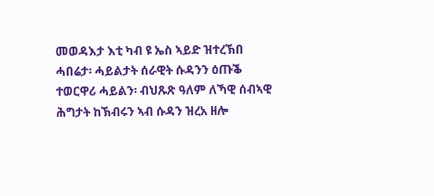መወዳእታ እቲ ካብ ዩ ኤስ ኣይድ ዝተረኽበ ሓበሬታ፡ ሓይልታት ሰራዊት ሱዳንን ዕጡቕ ተወርዋሪ ሓይልን፡ ብህጹጽ ዓለም ለኻዊ ሰብኣዊ ሕግታት ከኽብሩን ኣብ ሱዳን ዝረአ ዘሎ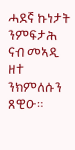ሓደኛ ኩነታት ንምፍታሕ ናብ መኣዲ ዘተ ንክምለሱን ጸዊዑ።